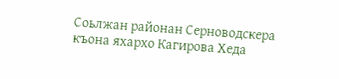Соьлжан районан Серноводскера къона яхархо Кагирова Хеда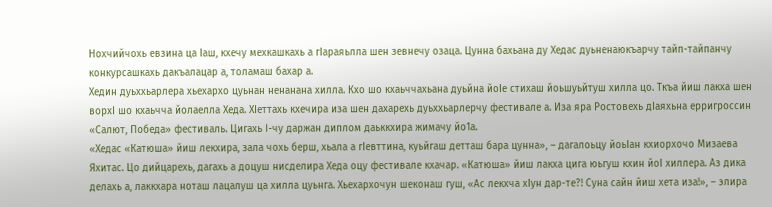Нохчийчохь евзина ца Iаш, кхечу мехкашкахь а гIараяьлла шен зевнечу озаца. Цунна бахьана ду Хедас дуьненаюкъарчу тайп-тайпанчу конкурсашкахь дакъалацар а, толамаш бахар а.
Хедин дуьххьарлера хьехархо цуьнан ненанана хилла. Кхо шо кхаьччахьана дуьйна йоIе стихаш йоьшуьйтуш хилла цо. Ткъа йиш лакха шен ворхI шо кхаьчча йолаелла Хеда. ХIеттахь кхечира иза шен дахарехь дуьххьарлерчу фестивале а. Иза яра Ростовехь дIаяхьна ерригроссин «Салют, Победа» фестиваль. Цигахь I-чу даржан диплом даьккхира жимачу йо1а.
«Хедас «Катюша» йиш лекхира, зала чохь берш, хьала а гIевттина, куьйгаш детташ бара цунна», – дагалоьцу йоьIан кхиорхочо Мизаева Яхитас. Цо дийцарехь, дагахь а доцуш нисделира Хеда оцу фестивале кхачар. «Катюша» йиш лакха цига юьгуш кхин йоI хиллера. Аз дика делахь а, лаккхара ноташ лацалуш ца хилла цуьнга. Хьехархочун шеконаш гуш, «Ас лекхча хIун дар-те?! Суна сайн йиш хета иза!», – элира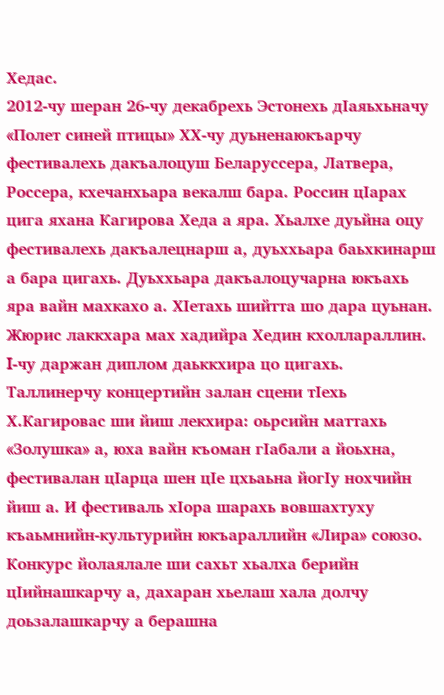Хедас.
2012-чу шеран 26-чу декабрехь Эстонехь дIаяьхьначу «Полет синей птицы» ХХ-чу дуьненаюкъарчу фестивалехь дакъалоцуш Беларуссера, Латвера, Россера, кхечанхьара векалш бара. Россин цIарах цига яхана Кагирова Хеда а яра. Хьалхе дуьйна оцу фестивалехь дакъалецнарш а, дуьххьара баьхкинарш а бара цигахь. Дуьххьара дакъалоцучарна юкъахь яра вайн махкахо а. ХIетахь шийтта шо дара цуьнан. Жюрис лаккхара мах хадийра Хедин кхоллараллин. I-чу даржан диплом даьккхира цо цигахь. Таллинерчу концертийн залан сцени тIехь Х.Кагировас ши йиш лекхира: оьрсийн маттахь «Золушка» а, юха вайн къоман гIабали а йоьхна, фестивалан цIарца шен цIе цхьаьна йогIу нохчийн йиш а. И фестиваль хIора шарахь вовшахтуху къаьмнийн-культурийн юкъараллийн «Лира» союзо. Конкурс йолаялале ши сахьт хьалха берийн цIийнашкарчу а, дахаран хьелаш хала долчу доьзалашкарчу а берашна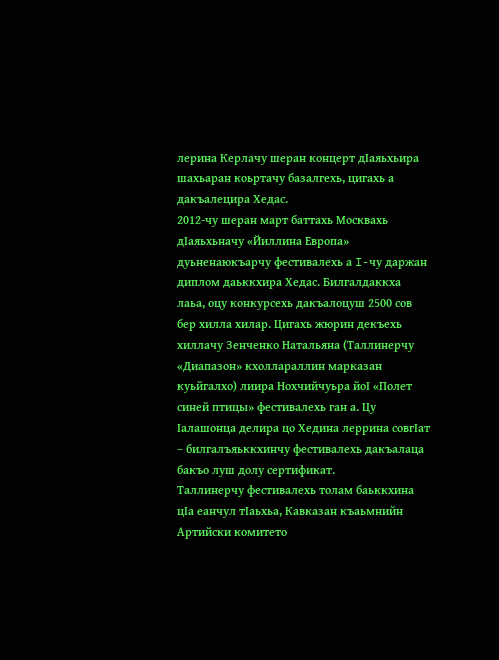лерина Керлачу шеран концерт дIаяьхьира шахьаран коьртачу базалгехь, цигахь а дакъалецира Хедас.
2012-чу шеран март баттахь Москвахь дIаяьхьначу «Йиллина Европа» дуьненаюкъарчу фестивалехь а I-чу даржан диплом даьккхира Хедас. Билгалдаккха лаьа, оцу конкурсехь дакъалоцуш 2500 сов бер хилла хилар. Цигахь жюрин декъехь хиллачу Зенченко Натальяна (Таллинерчу «Диапазон» кхоллараллин марказан куьйгалхо) лиира Нохчийчуьра йоI «Полет синей птицы» фестивалехь ган а. Цу Iалашонца делира цо Хедина леррина совгIат – билгалъяьккхинчу фестивалехь дакъалаца бакъо луш долу сертификат.
Таллинерчу фестивалехь толам баьккхина цIа еанчул тIаьхьа, Кавказан къаьмнийн Артийски комитето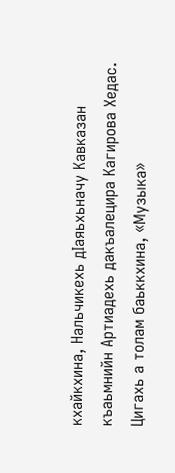кхайкхина, Нальчикехь дIаяьхьначу Кавказан къаьмнийн Артиадехь дакъалецира Кагирова Хедас. Цигахь а толам баьккхина, «Музыка»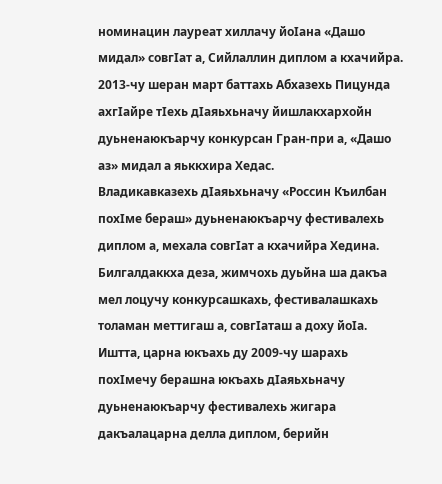номинацин лауреат хиллачу йоIана «Дашо мидал» совгIат а, Сийлаллин диплом а кхачийра. 2013-чу шеран март баттахь Абхазехь Пицунда ахгIайре тIехь дIаяьхьначу йишлакхархойн дуьненаюкъарчу конкурсан Гран-при а, «Дашо аз» мидал а яьккхира Хедас.
Владикавказехь дIаяьхьначу «Россин Къилбан похIме бераш» дуьненаюкъарчу фестивалехь диплом а, мехала совгIат а кхачийра Хедина. Билгалдаккха деза, жимчохь дуьйна ша дакъа мел лоцучу конкурсашкахь, фестивалашкахь толаман меттигаш а, совгIаташ а доху йоIа. Иштта, царна юкъахь ду 2009-чу шарахь похIмечу берашна юкъахь дIаяьхьначу дуьненаюкъарчу фестивалехь жигара дакъалацарна делла диплом, берийн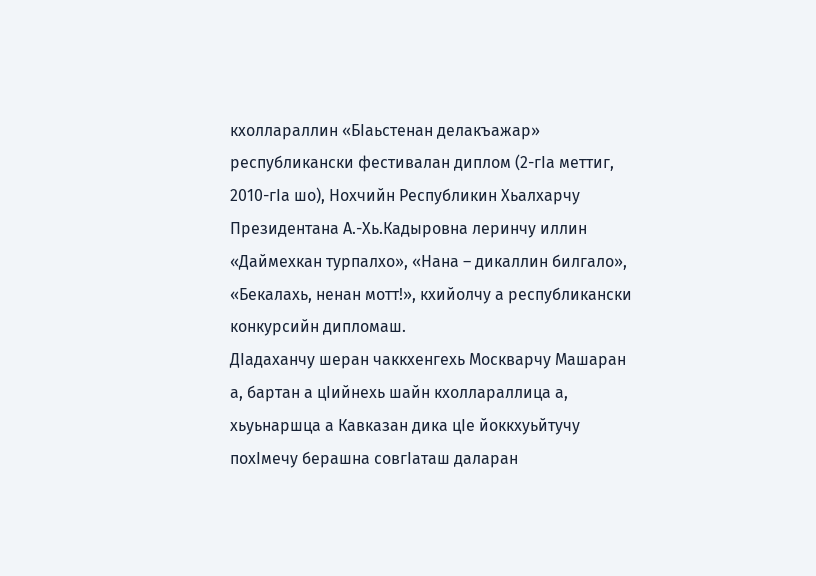кхоллараллин «БIаьстенан делакъажар» республикански фестивалан диплом (2-гIа меттиг, 2010-гIа шо), Нохчийн Республикин Хьалхарчу Президентана А.-Хь.Кадыровна леринчу иллин «Даймехкан турпалхо», «Нана – дикаллин билгало», «Бекалахь, ненан мотт!», кхийолчу а республикански конкурсийн дипломаш.
ДIадаханчу шеран чаккхенгехь Москварчу Машаран а, бартан а цIийнехь шайн кхоллараллица а, хьуьнаршца а Кавказан дика цIе йоккхуьйтучу похIмечу берашна совгIаташ даларан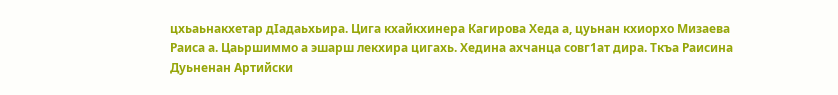цхьаьнакхетар дIадаьхьира. Цига кхайкхинера Кагирова Хеда а, цуьнан кхиорхо Мизаева Раиса а. Цаьршиммо а эшарш лекхира цигахь. Хедина ахчанца совг1ат дира. Ткъа Раисина Дуьненан Артийски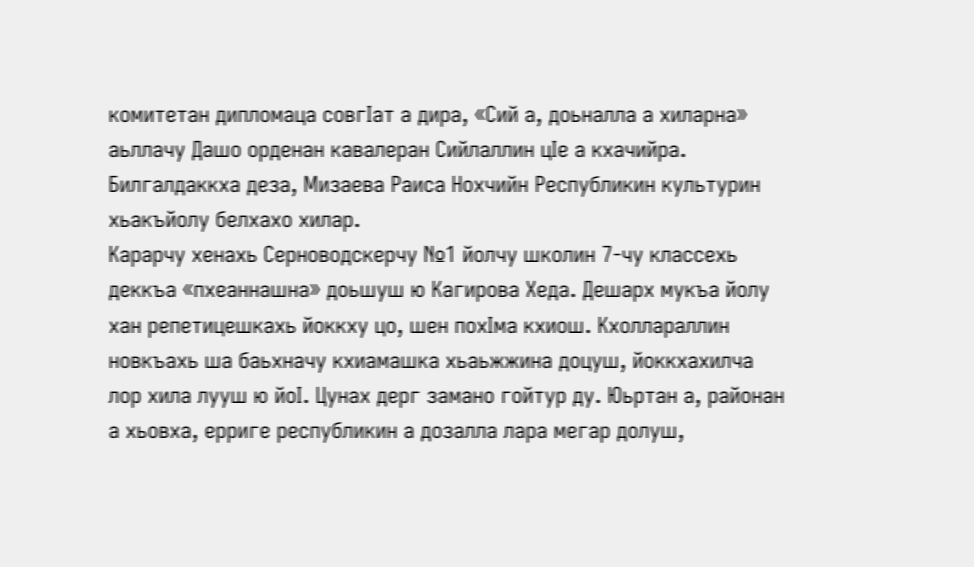комитетан дипломаца совгIат а дира, «Сий а, доьналла а хиларна» аьллачу Дашо орденан кавалеран Сийлаллин цIе а кхачийра. Билгалдаккха деза, Мизаева Раиса Нохчийн Республикин культурин хьакъйолу белхахо хилар.
Карарчу хенахь Серноводскерчу №1 йолчу школин 7-чу классехь деккъа «пхеаннашна» доьшуш ю Кагирова Хеда. Дешарх мукъа йолу хан репетицешкахь йоккху цо, шен похIма кхиош. Кхоллараллин новкъахь ша баьхначу кхиамашка хьаьжжина доцуш, йоккхахилча лор хила лууш ю йоI. Цунах дерг замано гойтур ду. Юьртан а, районан а хьовха, ерриге республикин а дозалла лара мегар долуш,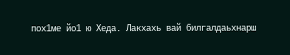пох1ме йо1 ю Хеда. Лакхахь вай билгалдаьхнарш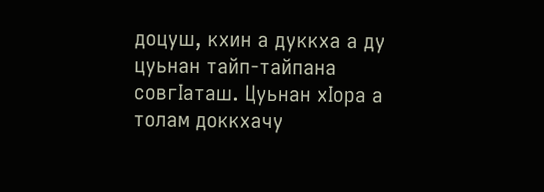доцуш, кхин а дуккха а ду цуьнан тайп-тайпана совгIаташ. Цуьнан хIора а толам доккхачу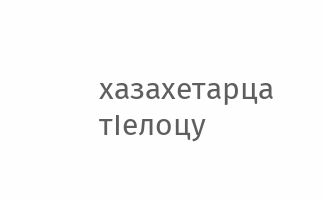хазахетарца тIелоцу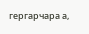гергарчара а,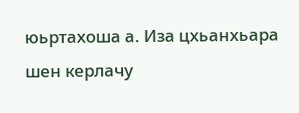юьртахоша а. Иза цхьанхьара шен керлачу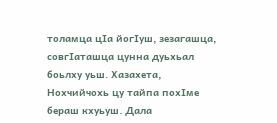толамца цIа йогIуш, зезагашца, совгIаташца цунна дуьхьал боьлху уьш. Хазахета, Нохчийчохь цу тайпа похIме бераш кхуьуш. Дала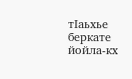тIаьхье беркате йойла-кх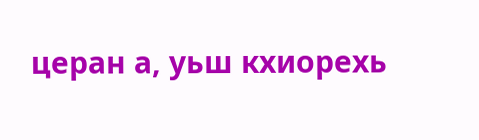церан а, уьш кхиорехь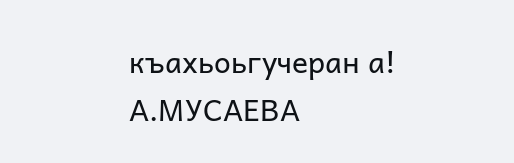къахьоьгучеран а!
А.МУСАЕВА